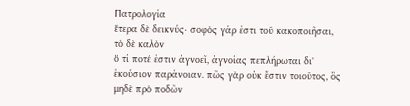Πατρολογία
ἕτερα δὲ δεικνύς· σοφὸς γάρ ἐστι τοῦ κακοποιῆσαι, τὸ δὲ καλὸν
ὅ τί ποτέ ἐστιν ἀγνοεῖ, ἀγνοίας πεπλήρωται δι' ἑκούσιον παράνοιαν. πῶς γὰρ οὐκ ἔστιν τοιοῦτος, ὃς μηδὲ πρὸ ποδῶν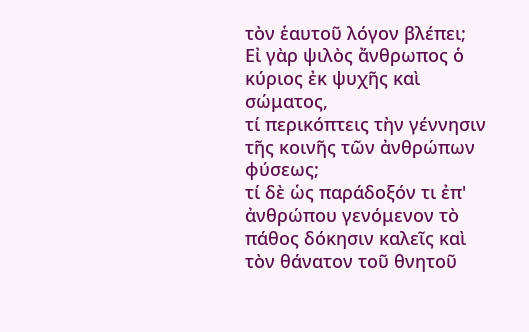τὸν ἑαυτοῦ λόγον βλέπει;
Eἰ γὰρ ψιλὸς ἄνθρωπος ὁ κύριος ἐκ ψυχῆς καὶ σώματος,
τί περικόπτεις τὴν γέννησιν τῆς κοινῆς τῶν ἀνθρώπων φύσεως;
τί δὲ ὡς παράδοξόν τι ἐπ' ἀνθρώπου γενόμενον τὸ πάθος δόκησιν καλεῖς καὶ τὸν θάνατον τοῦ θνητοῦ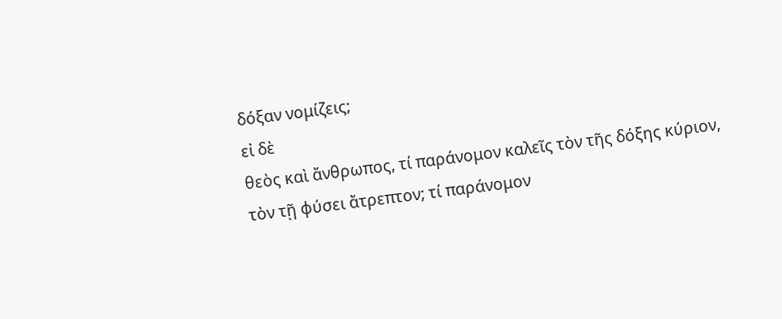δόξαν νομίζεις;
εἰ δὲ
θεὸς καὶ ἄνθρωπος, τί παράνομον καλεῖς τὸν τῆς δόξης κύριον,
τὸν τῇ φύσει ἄτρεπτον; τί παράνομον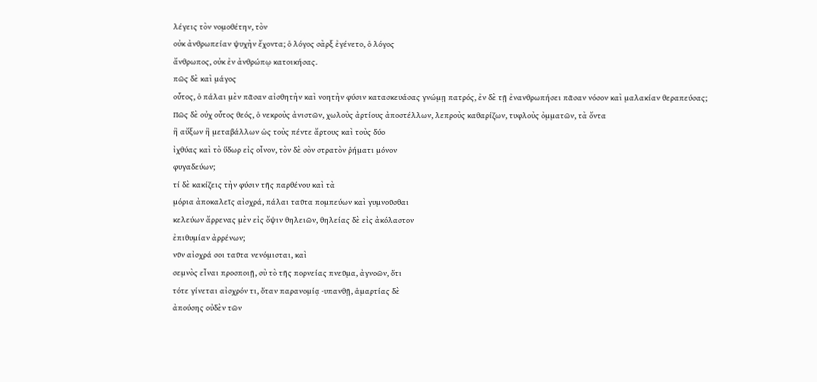λέγεις τὸν νομοθέτην, τὸν
οὐκ ἀνθρωπείαν ψυχὴν ἔχοντα; ὁ λόγος σὰρξ ἐγένετο, ὁ λόγος
ἄνθρωπος, οὐκ ἐν ἀνθρώπῳ κατοικήσας.
πῶς δὲ καὶ μάγος
οὗτος, ὁ πάλαι μὲν πᾶσαν αἰσθητὴν καὶ νοητὴν φύσιν κατασκευάσας γνώμῃ πατρός, ἐν δὲ τῇ ἐνανθρωπήσει πᾶσαν νόσον καὶ μαλακίαν θεραπεύσας;
Πῶς δὲ οὐχ οὗτος θεός, ὁ νεκροὺς ἀνιστῶν, χωλοὺς ἀρτίους ἀποστέλλων, λεπροὺς καθαρίζων, τυφλοὺς ὀμματῶν, τὰ ὄντα
ἢ αὔξων ἢ μεταβάλλων ὡς τοὺς πέντε ἄρτους καὶ τοὺς δύο
ἰχθύας καὶ τὸ ὕδωρ εἰς οἶνον, τὸν δὲ σὸν στρατὸν ῥήματι μόνον
φυγαδεύων;
τί δὲ κακίζεις τὴν φύσιν τῆς παρθένου καὶ τὰ
μόρια ἀποκαλεῖς αἰσχρά, πάλαι ταῦτα πομπεύων καὶ γυμνοῦσθαι
κελεύων ἄρρενας μὲν εἰς ὄψιν θηλειῶν, θηλείας δὲ εἰς ἀκόλαστον
ἐπιθυμίαν ἀρρένων;
νῦν αἰσχρά σοι ταῦτα νενόμισται, καὶ
σεμνὸς εἶναι προσποιῇ, σὺ τὸ τῆς πορνείας πνεῦμα, ἀγνοῶν, ὅτι
τότε γίνεται αἰσχρόν τι, ὅταν παρανομίᾳ ·υπανθῇ, ἁμαρτίας δὲ
ἀπούσης οὐδὲν τῶν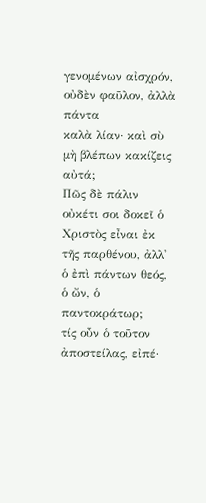γενομένων αἰσχρόν, οὐδὲν φαῦλον, ἀλλὰ πάντα
καλὰ λίαν· καὶ σὺ μὴ βλέπων κακίζεις αὐτά;
Πῶς δὲ πάλιν οὐκέτι σοι δοκεῖ ὁ Χριστὸς εἶναι ἐκ
τῆς παρθένου, ἀλλ' ὁ ἐπὶ πάντων θεός, ὁ ὤν, ὁ παντοκράτωρ;
τίς οὖν ὁ τοῦτον ἀποστείλας, εἰπέ·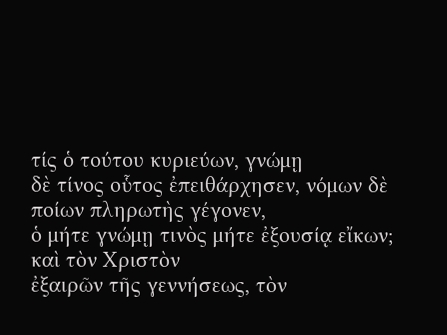τίς ὁ τούτου κυριεύων, γνώμῃ
δὲ τίνος οὗτος ἐπειθάρχησεν, νόμων δὲ ποίων πληρωτὴς γέγονεν,
ὁ μήτε γνώμῃ τινὸς μήτε ἐξουσίᾳ εἴκων;
καὶ τὸν Χριστὸν
ἐξαιρῶν τῆς γεννήσεως, τὸν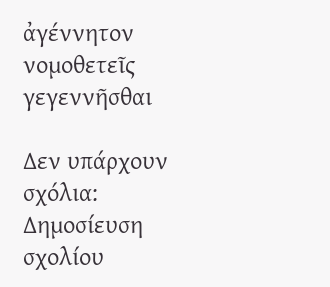ἀγέννητον νομοθετεῖς γεγεννῆσθαι

Δεν υπάρχουν σχόλια:
Δημοσίευση σχολίου